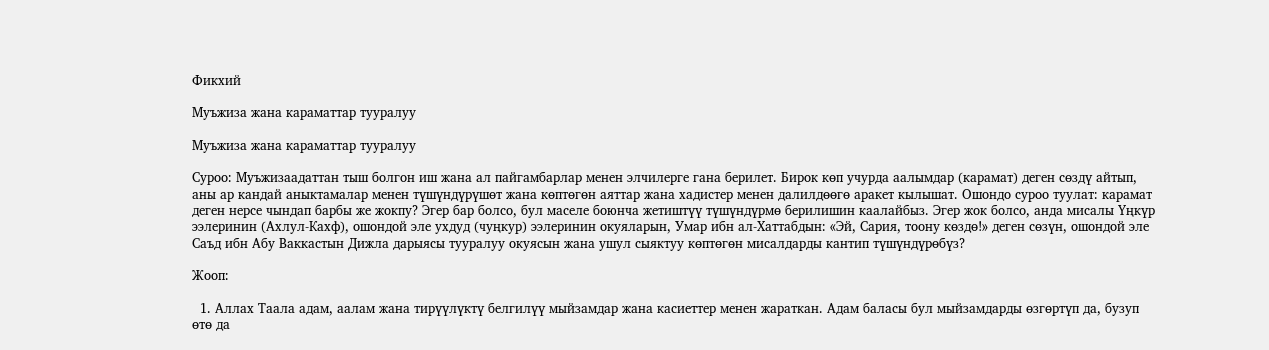Фикхий

Муъжиза жана караматтар тууралуу

Муъжиза жана караматтар тууралуу

Суроо: Муъжизаадаттан тыш болгон иш жана ал пайгамбарлар менен элчилерге гана берилет. Бирок көп учурда аалымдар (карамат) деген сөздү айтып, аны ар кандай аныктамалар менен түшүндүрүшөт жана көптөгөн аяттар жана хадистер менен далилдөөгө аракет кылышат. Ошондо суроо туулат: карамат деген нерсе чындап барбы же жокпу? Эгер бар болсо, бул маселе боюнча жетиштүү түшүндүрмө берилишин каалайбыз. Эгер жок болсо, анда мисалы Үңкүр ээлеринин (Ахлул-Кахф), ошондой эле ухдуд (чуңкур) ээлеринин окуяларын, Умар ибн ал-Хаттабдын: «Эй, Сария, тоону көздө!» деген сөзүн, ошондой эле Саъд ибн Абу Ваккастын Дижла дарыясы тууралуу окуясын жана ушул сыяктуу көптөгөн мисалдарды кантип түшүндүрөбүз?

Жооп:

  1. Аллах Таала адам, аалам жана тирүүлүктү белгилүү мыйзамдар жана касиеттер менен жараткан. Адам баласы бул мыйзамдарды өзгөртүп да, бузуп өтө да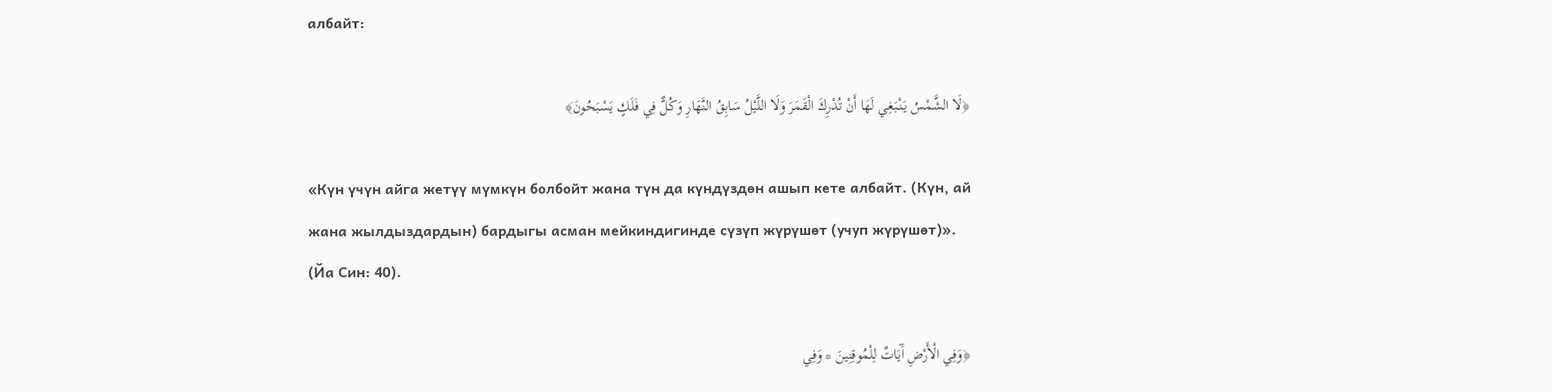албайт:

﴿لَا الشَّمْسُ يَنْبَغِي لَهَا أَنْ تُدْرِكَ الْقَمَرَ وَلَا اللَّيْلُ سَابِقُ النَّهَارِ وَكُلٌّ فِي فَلَكٍ يَسْبَحُونَ﴾

«Күн үчүн айга жетүү мүмкүн болбойт жана түн да күндүздөн ашып кете албайт. (Күн, ай жана жылдыздардын) бардыгы асман мейкиндигинде сүзүп жүрүшөт (учуп жүрүшөт)». (Йа Син: 40).

﴿وَفِي الْأَرْضِ آَيَاتٌ لِلْمُوقِنِينَ * وَفِي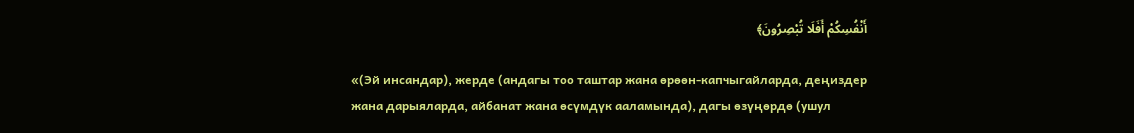أَنْفُسِكُمْ أَفَلَا تُبْصِرُونَ﴾

«(Эй инсандар), жерде (андагы тоо таштар жана өрөөн-капчыгайларда, деңиздер жана дарыяларда, айбанат жана өсүмдүк ааламында), дагы өзүңөрдө (ушул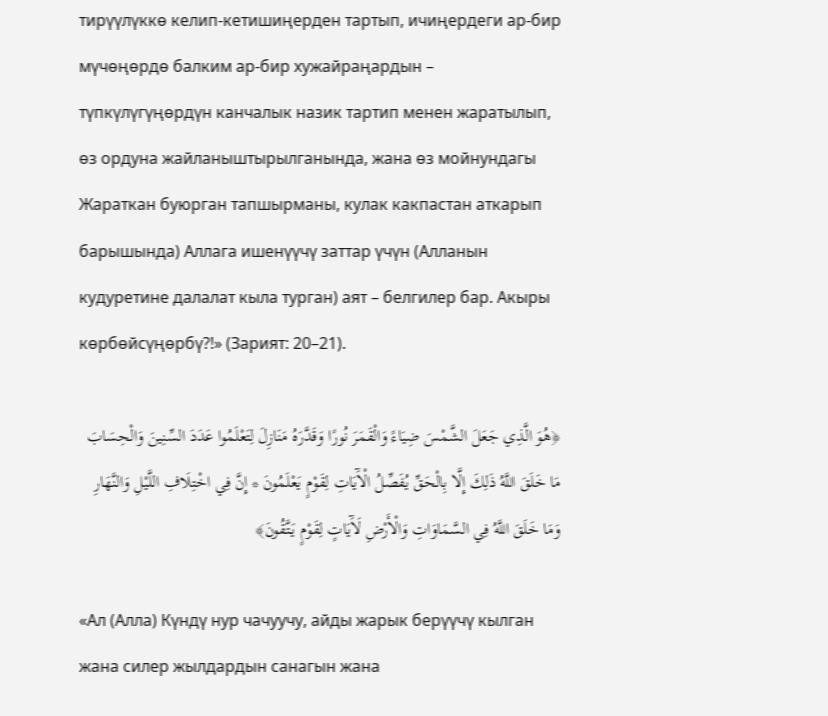тирүүлүккө келип-кетишиңерден тартып, ичиңердеги ар-бир мүчөңөрдө балким ар-бир хужайраңардын – түпкүлүгүңөрдүн канчалык назик тартип менен жаратылып, өз ордуна жайланыштырылганында, жана өз мойнундагы Жараткан буюрган тапшырманы, кулак какпастан аткарып барышында) Аллага ишенүүчү заттар үчүн (Алланын кудуретине далалат кыла турган) аят – белгилер бар. Акыры көрбөйсүңөрбү?!» (Зарият: 20–21).

﴿هُوَ الَّذِي جَعَلَ الشَّمْسَ ضِيَاءً وَالْقَمَرَ نُورًا وَقَدَّرَهُ مَنَازِلَ لِتَعْلَمُوا عَدَدَ السِّنِينَ وَالْحِسَابَ مَا خَلَقَ اللَّهُ ذَلِكَ إِلَّا بِالْحَقِّ يُفَصِّلُ الْآَيَاتِ لِقَوْمٍ يَعْلَمُونَ * إِنَّ فِي اخْتِلَافِ اللَّيْلِ وَالنَّهَارِ وَمَا خَلَقَ اللَّهُ فِي السَّمَاوَاتِ وَالْأَرْضِ لَآَيَاتٍ لِقَوْمٍ يَتَّقُونَ﴾

«Ал (Алла) Күндү нур чачуучу, айды жарык берүүчү кылган жана силер жылдардын санагын жана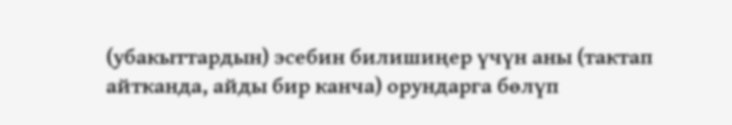(убакыттардын) эсебин билишиңер үчүн аны (тактап айтканда, айды бир канча) орундарга бөлүп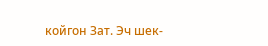койгон Зат. Эч шек-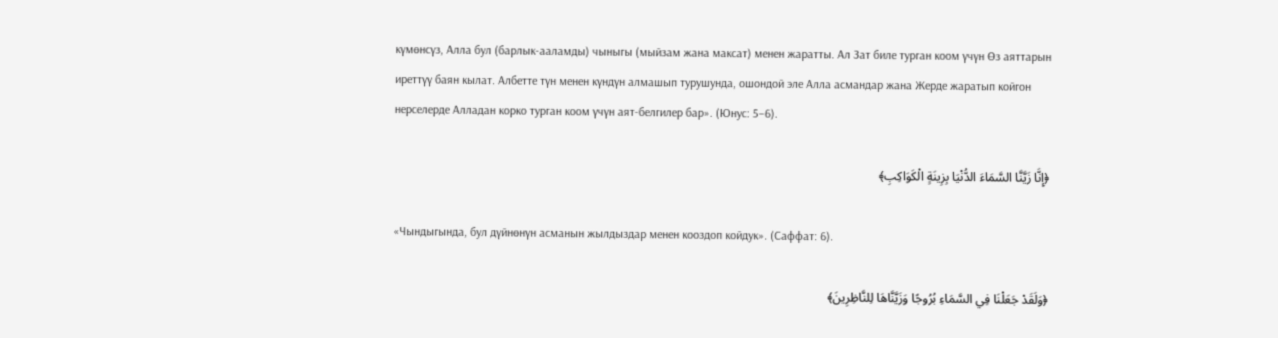күмөнсүз, Алла бул (барлык-ааламды) чыныгы (мыйзам жана максат) менен жаратты. Ал Зат биле турган коом үчүн Өз аяттарын иреттүү баян кылат. Албетте түн менен күндүн алмашып турушунда, ошондой эле Алла асмандар жана Жерде жаратып койгон нерселерде Алладан корко турган коом үчүн аят-белгилер бар». (Юнус: 5–6).

﴿إِنَّا زَيَّنَّا السَّمَاءَ الدُّنْيَا بِزِينَةٍ الْكَوَاكِبِ﴾

«Чындыгында, бул дүйнөнүн асманын жылдыздар менен кооздоп койдук». (Саффат: 6).

﴿وَلَقَدْ جَعَلْنَا فِي السَّمَاءِ بُرُوجًا وَزَيَّنَّاهَا لِلنَّاظِرِينَ﴾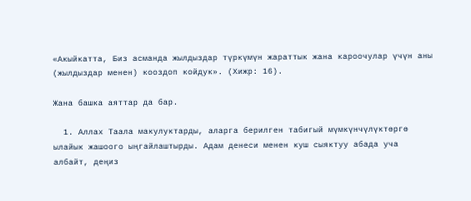«Акыйкатта, Биз асманда жылдыздар түркүмүн жараттык жана кароочулар үчүн аны (жылдыздар менен) кооздоп койдук». (Хижр: 16).

Жана башка аяттар да бар.

  1. Аллах Таала макулуктарды, аларга берилген табигый мүмкүнчүлүктөргө ылайык жашоого ыңгайлаштырды. Адам денеси менен куш сыяктуу абада уча албайт, деңиз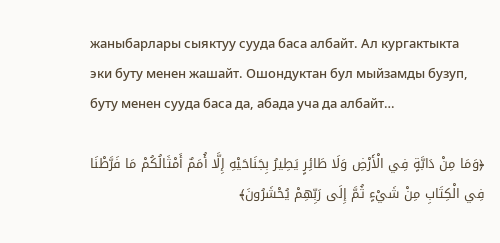жаныбарлары сыяктуу сууда баса албайт. Ал кургактыкта эки буту менен жашайт. Ошондуктан бул мыйзамды бузуп, буту менен сууда баса да, абада уча да албайт…

﴿وَمَا مِنْ دَابَّةٍ فِي الْأَرْضِ وَلَا طَائِرٍ يَطِيرُ بِجَنَاحَيْهِ إِلَّا أُمَمٌ أَمْثَالُكُمْ مَا فَرَّطْنَا فِي الْكِتَابِ مِنْ شَيْءٍ ثُمَّ إِلَى رَبِّهِمْ يُحْشَرُونَ﴾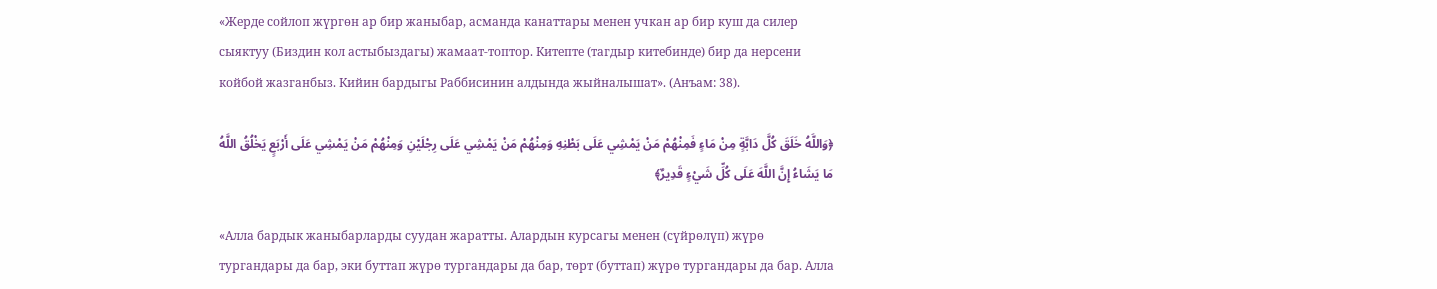«Жерде сойлоп жүргөн ар бир жаныбар, асманда канаттары менен учкан ар бир куш да силер сыяктуу (Биздин кол астыбыздагы) жамаат-топтор. Китепте (тагдыр китебинде) бир да нерсени койбой жазганбыз. Кийин бардыгы Раббисинин алдында жыйналышат». (Анъам: 38).

﴿وَاللَّهُ خَلَقَ كُلَّ دَابَّةٍ مِنْ مَاءٍ فَمِنْهُمْ مَنْ يَمْشِي عَلَى بَطْنِهِ وَمِنْهُمْ مَنْ يَمْشِي عَلَى رِجْلَيْنِ وَمِنْهُمْ مَنْ يَمْشِي عَلَى أَرْبَعٍ يَخْلُقُ اللَّهُ مَا يَشَاءُ إِنَّ اللَّهَ عَلَى كُلِّ شَيْءٍ قَدِيرٌ﴾

«Алла бардык жаныбарларды суудан жаратты. Алардын курсагы менен (сүйрөлүп) жүрө тургандары да бар, эки буттап жүрө тургандары да бар, төрт (буттап) жүрө тургандары да бар. Алла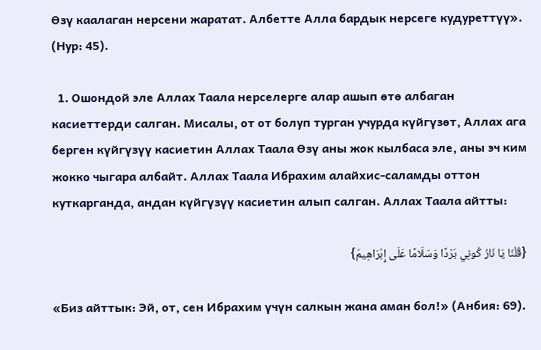Өзү каалаган нерсени жаратат. Албетте Алла бардык нерсеге кудуреттүү». (Нур: 45).

  1. Ошондой эле Аллах Таала нерселерге алар ашып өтө албаган касиеттерди салган. Мисалы, от от болуп турган учурда күйгүзөт, Аллах ага берген күйгүзүү касиетин Аллах Таала Өзү аны жок кылбаса эле, аны эч ким жокко чыгара албайт. Аллах Таала Ибрахим алайхис-саламды оттон куткарганда, андан күйгүзүү касиетин алып салган. Аллах Таала айтты:

{قُلْنَا يَا نَارُ كُونِي بَرْدًا وَسَلَامًا عَلَى إِبْرَاهِيمَ}

«Биз айттык: Эй, от, сен Ибрахим үчүн салкын жана аман бол!» (Анбия: 69).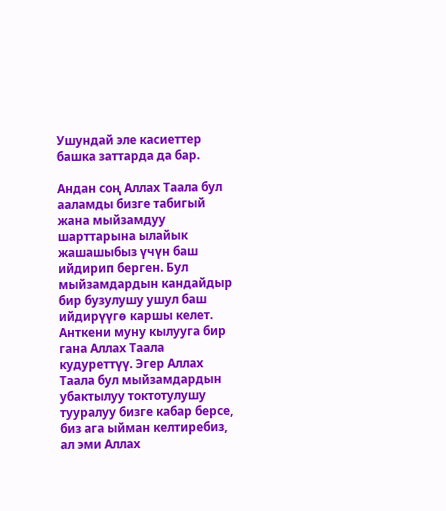Ушундай эле касиеттер башка заттарда да бар.

Андан соң Аллах Таала бул ааламды бизге табигый жана мыйзамдуу шарттарына ылайык жашашыбыз үчүн баш ийдирип берген. Бул мыйзамдардын кандайдыр бир бузулушу ушул баш ийдирүүгө каршы келет. Анткени муну кылууга бир гана Аллах Таала кудуреттүү. Эгер Аллах Таала бул мыйзамдардын убактылуу токтотулушу тууралуу бизге кабар берсе, биз ага ыйман келтиребиз, ал эми Аллах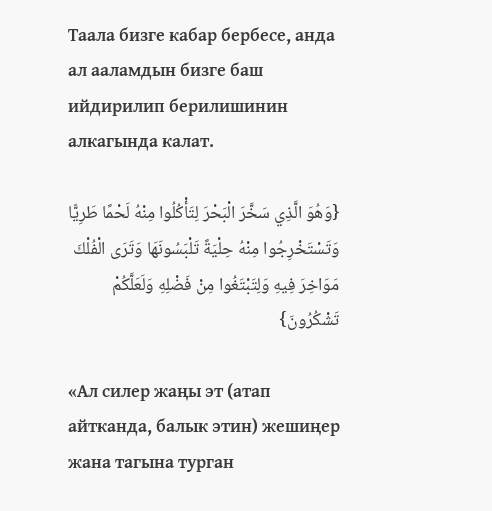Таала бизге кабар бербесе, анда ал ааламдын бизге баш ийдирилип берилишинин алкагында калат.

{وَهُوَ الَّذِي سَخَّرَ الْبَحْرَ لِتَأْكُلُوا مِنْهُ لَحْمًا طَرِيًّا وَتَسْتَخْرِجُوا مِنْهُ حِلْيَةً تَلْبَسُونَهَا وَتَرَى الْفُلْكَ مَوَاخِرَ فِيهِ وَلِتَبْتَغُوا مِنْ فَضْلِهِ وَلَعَلَّكُمْ تَشْكُرُونَ}

«Ал силер жаңы эт (атап айтканда, балык этин) жешиңер жана тагына турган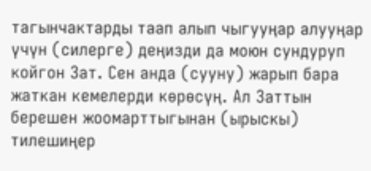тагынчактарды таап алып чыгууңар алууңар үчүн (силерге) деңизди да моюн сундуруп койгон Зат. Сен анда (сууну) жарып бара жаткан кемелерди көрөсүң. Ал Заттын берешен жоомарттыгынан (ырыскы) тилешиңер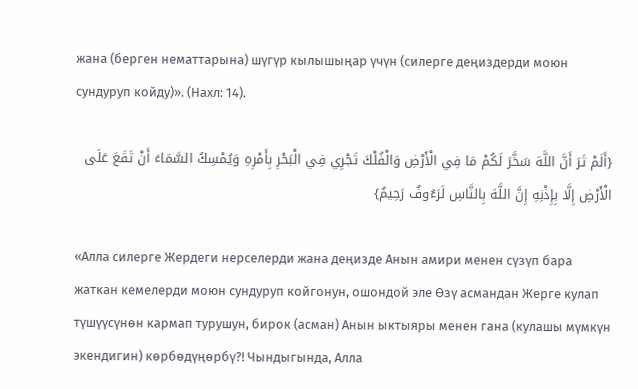жана (берген нематтарына) шүгүр кылышыңар үчүн (силерге деңиздерди моюн сундуруп койду)». (Нахл: 14).

{أَلَمْ تَرَ أَنَّ اللَّهَ سَخَّرَ لَكُمْ مَا فِي الْأَرْضِ وَالْفُلْكَ تَجْرِي فِي الْبَحْرِ بِأَمْرِهِ وَيُمْسِكُ السَّمَاءَ أَنْ تَقَعَ عَلَى الْأَرْضِ إِلَّا بِإِذْنِهِ إِنَّ اللَّهَ بِالنَّاسِ لَرَءُوفٌ رَحِيمٌ}

«Алла силерге Жердеги нерселерди жана деңизде Анын амири менен сүзүп бара жаткан кемелерди моюн сундуруп койгонун, ошондой эле Өзү асмандан Жерге кулап түшүүсүнөн кармап турушун, бирок (асман) Анын ыктыяры менен гана (кулашы мүмкүн экендигин) көрбөдүңөрбү?! Чындыгында, Алла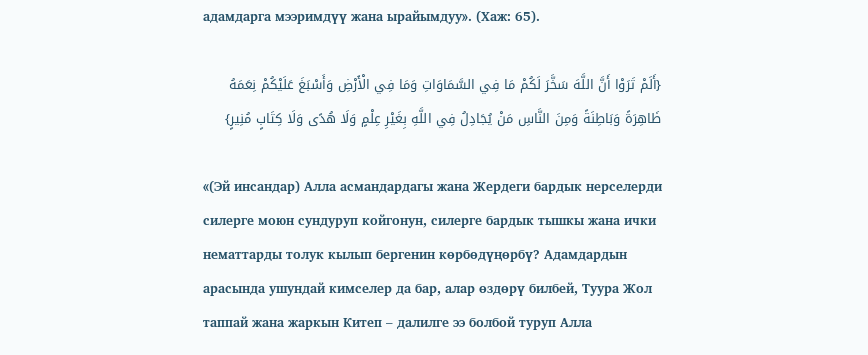адамдарга мээримдүү жана ырайымдуу». (Хаж: 65).

{أَلَمْ تَرَوْا أَنَّ اللَّهَ سَخَّرَ لَكُمْ مَا فِي السَّمَاوَاتِ وَمَا فِي الْأَرْضِ وَأَسْبَغَ عَلَيْكُمْ نِعَمَهُ ظَاهِرَةً وَبَاطِنَةً وَمِنَ النَّاسِ مَنْ يُجَادِلُ فِي اللَّهِ بِغَيْرِ عِلْمٍ وَلَا هُدًى وَلَا كِتَابٍ مُنِيرٍ}

«(Эй инсандар) Алла асмандардагы жана Жердеги бардык нерселерди силерге моюн сундуруп койгонун, силерге бардык тышкы жана ички нематтарды толук кылып бергенин көрбөдүңөрбү? Адамдардын арасында ушундай кимселер да бар, алар өздөрү билбей, Туура Жол таппай жана жаркын Китеп – далилге ээ болбой туруп Алла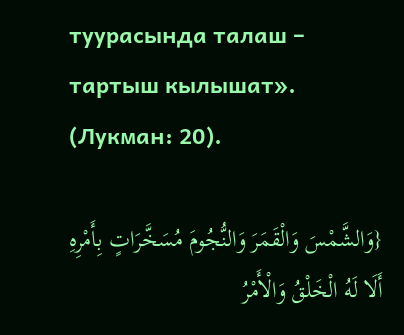туурасында талаш – тартыш кылышат». (Лукман: 20).

{وَالشَّمْسَ وَالْقَمَرَ وَالنُّجُومَ مُسَخَّرَاتٍ بِأَمْرِهِ أَلَا لَهُ الْخَلْقُ وَالْأَمْرُ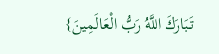تَبَارَكَ اللَّهُ رَبُّ الْعَالَمِينَ}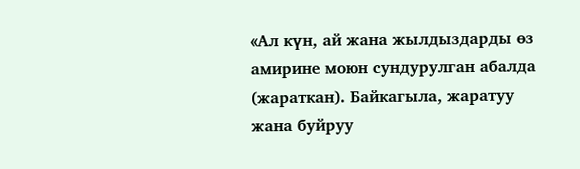«Ал күн, ай жана жылдыздарды өз амирине моюн сундурулган абалда (жараткан). Байкагыла, жаратуу жана буйруу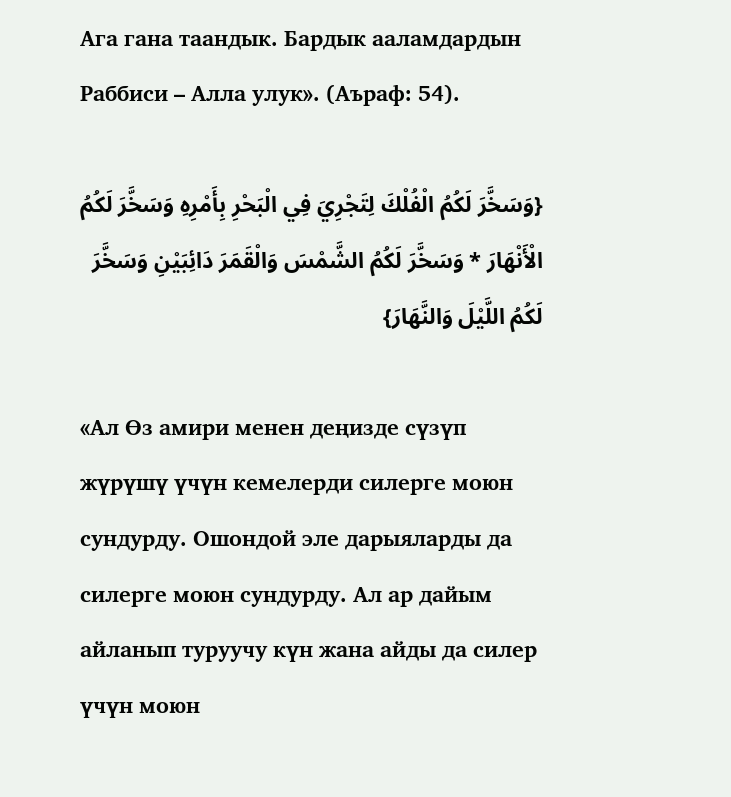Ага гана таандык. Бардык ааламдардын Раббиси – Алла улук». (Аъраф: 54).

{وَسَخَّرَ لَكُمُ الْفُلْكَ لِتَجْرِيَ فِي الْبَحْرِ بِأَمْرِهِ وَسَخَّرَ لَكُمُ الْأَنْهَارَ * وَسَخَّرَ لَكُمُ الشَّمْسَ وَالْقَمَرَ دَائِبَيْنِ وَسَخَّرَ لَكُمُ اللَّيْلَ وَالنَّهَارَ}

«Ал Өз амири менен деңизде сүзүп жүрүшү үчүн кемелерди силерге моюн сундурду. Ошондой эле дарыяларды да силерге моюн сундурду. Ал ар дайым айланып туруучу күн жана айды да силер үчүн моюн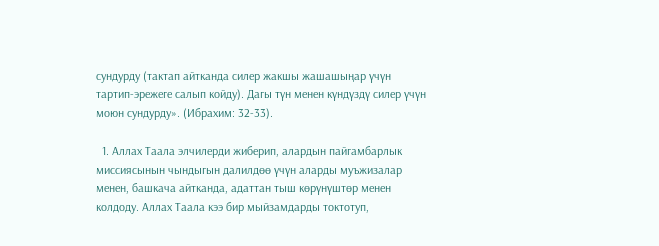сундурду (тактап айтканда силер жакшы жашашыңар үчүн тартип-эрежеге салып койду). Дагы түн менен күндүздү силер үчүн моюн сундурду». (Ибрахим: 32-33).

  1. Аллах Таала элчилерди жиберип, алардын пайгамбарлык миссиясынын чындыгын далилдөө үчүн аларды муъжизалар менен, башкача айтканда, адаттан тыш көрүнүштөр менен колдоду. Аллах Таала кээ бир мыйзамдарды токтотуп,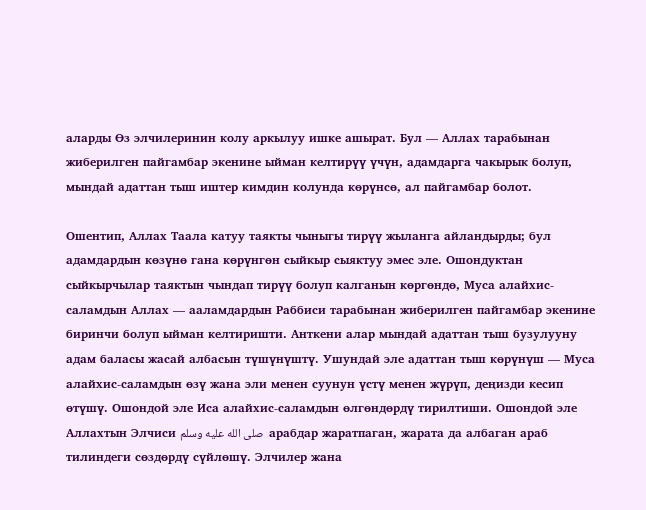аларды Өз элчилеринин колу аркылуу ишке ашырат. Бул — Аллах тарабынан жиберилген пайгамбар экенине ыйман келтирүү үчүн, адамдарга чакырык болуп, мындай адаттан тыш иштер кимдин колунда көрүнсө, ал пайгамбар болот.

Ошентип, Аллах Таала катуу таякты чыныгы тирүү жыланга айландырды; бул адамдардын көзүнө гана көрүнгөн сыйкыр сыяктуу эмес эле. Ошондуктан сыйкырчылар таяктын чындап тирүү болуп калганын көргөндө, Муса алайхис-саламдын Аллах — ааламдардын Раббиси тарабынан жиберилген пайгамбар экенине биринчи болуп ыйман келтиришти. Анткени алар мындай адаттан тыш бузулууну адам баласы жасай албасын түшүнүштү. Ушундай эле адаттан тыш көрүнүш — Муса алайхис-саламдын өзү жана эли менен суунун үстү менен жүрүп, деңизди кесип өтүшү. Ошондой эле Иса алайхис-саламдын өлгөндөрдү тирилтиши. Ошондой эле Аллахтын Элчиси صلى الله عليه وسلم  арабдар жаратпаган, жарата да албаган араб тилиндеги сөздөрдү сүйлөшү. Элчилер жана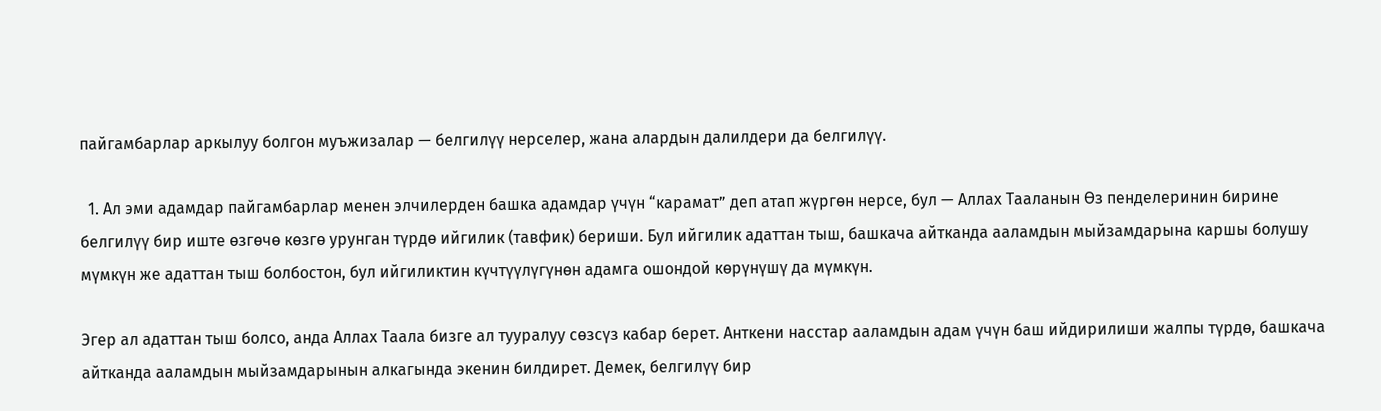пайгамбарлар аркылуу болгон муъжизалар — белгилүү нерселер, жана алардын далилдери да белгилүү.

  1. Ал эми адамдар пайгамбарлар менен элчилерден башка адамдар үчүн “карамат” деп атап жүргөн нерсе, бул — Аллах Тааланын Өз пенделеринин бирине белгилүү бир иште өзгөчө көзгө урунган түрдө ийгилик (тавфик) бериши. Бул ийгилик адаттан тыш, башкача айтканда ааламдын мыйзамдарына каршы болушу мүмкүн же адаттан тыш болбостон, бул ийгиликтин күчтүүлүгүнөн адамга ошондой көрүнүшү да мүмкүн.

Эгер ал адаттан тыш болсо, анда Аллах Таала бизге ал тууралуу сөзсүз кабар берет. Анткени насстар ааламдын адам үчүн баш ийдирилиши жалпы түрдө, башкача айтканда ааламдын мыйзамдарынын алкагында экенин билдирет. Демек, белгилүү бир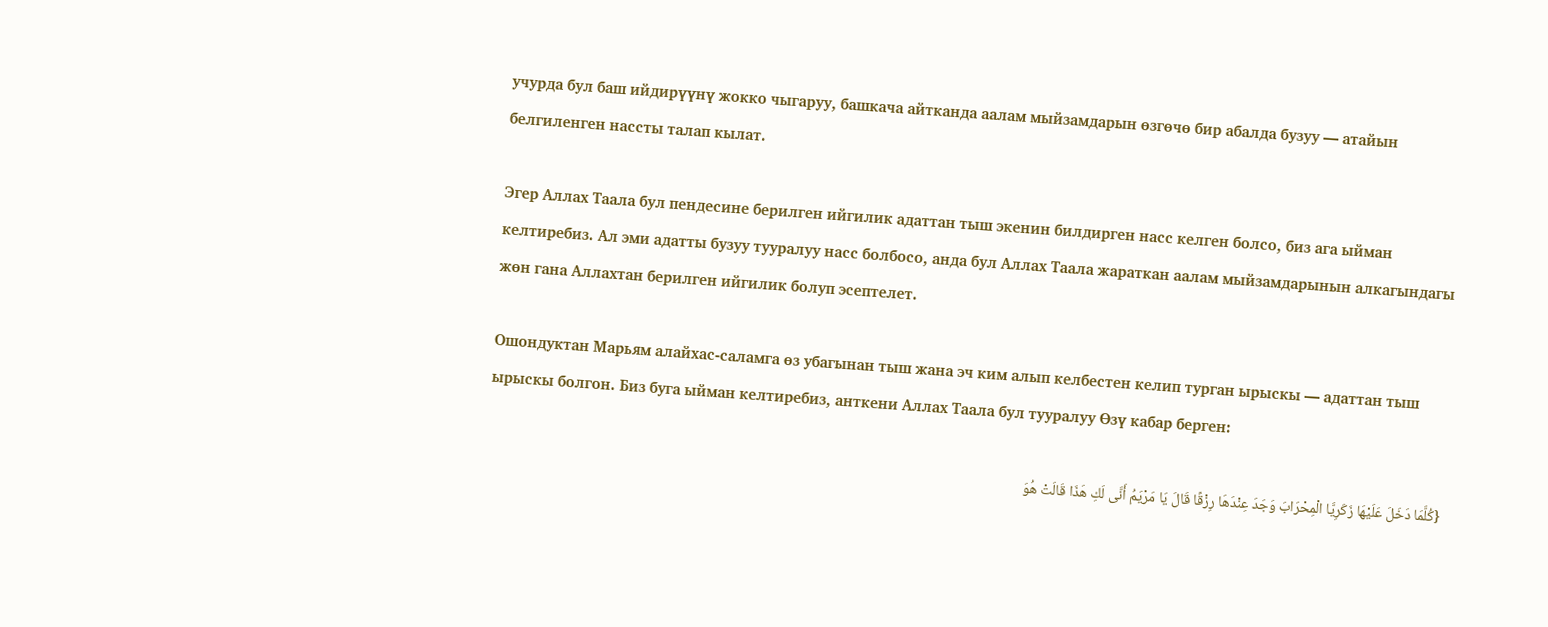учурда бул баш ийдирүүнү жокко чыгаруу, башкача айтканда аалам мыйзамдарын өзгөчө бир абалда бузуу — атайын белгиленген нассты талап кылат.

Эгер Аллах Таала бул пендесине берилген ийгилик адаттан тыш экенин билдирген насс келген болсо, биз ага ыйман келтиребиз. Ал эми адатты бузуу тууралуу насс болбосо, анда бул Аллах Таала жараткан аалам мыйзамдарынын алкагындагы жөн гана Аллахтан берилген ийгилик болуп эсептелет.

Ошондуктан Марьям алайхас-саламга өз убагынан тыш жана эч ким алып келбестен келип турган ырыскы — адаттан тыш ырыскы болгон. Биз буга ыйман келтиребиз, анткени Аллах Таала бул тууралуу Өзү кабар берген:

{كُلَّمَا دَخَلَ عَلَيْهَا زَكَرِيَّا الْمِحْرَابَ وَجَدَ عِنْدَهَا رِزْقًا قَالَ يَا مَرْيَمُ أَنَّى لَكِ هَذَا قَالَتْ هُوَ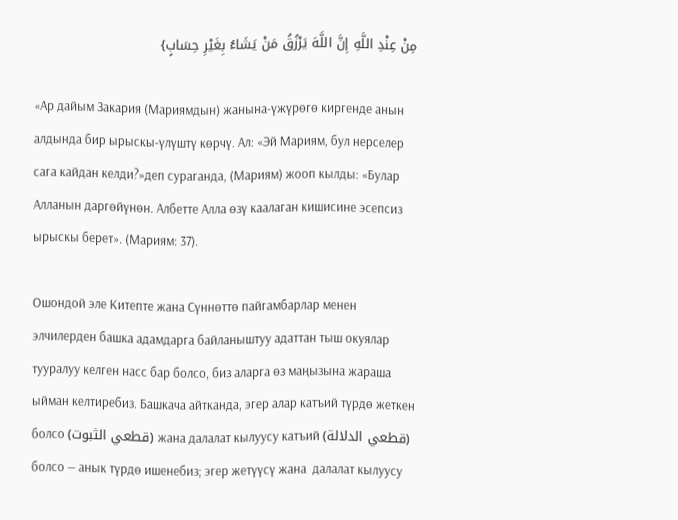مِنْ عِنْدِ اللَّهِ إِنَّ اللَّهَ يَرْزُقُ مَنْ يَشَاءُ بِغَيْرِ حِسَابٍ}

«Ар дайым Закария (Мариямдын) жанына-үжүрөгө киргенде анын алдында бир ырыскы-үлүштү көрчү. Ал: «Эй Мариям, бул нерселер сага кайдан келди?»деп сураганда, (Мариям) жооп кылды: «Булар Алланын даргөйүнөн. Албетте Алла өзү каалаган кишисине эсепсиз ырыскы берет». (Мариям: 37).

Ошондой эле Китепте жана Сүннөттө пайгамбарлар менен элчилерден башка адамдарга байланыштуу адаттан тыш окуялар тууралуу келген насс бар болсо, биз аларга өз маңызына жараша ыйман келтиребиз. Башкача айтканда, эгер алар катъий түрдө жеткен болсо (قطعي الثبوت) жана далалат кылуусу катъий (قطعي الدلالة) болсо — анык түрдө ишенебиз; эгер жетүүсү жана  далалат кылуусу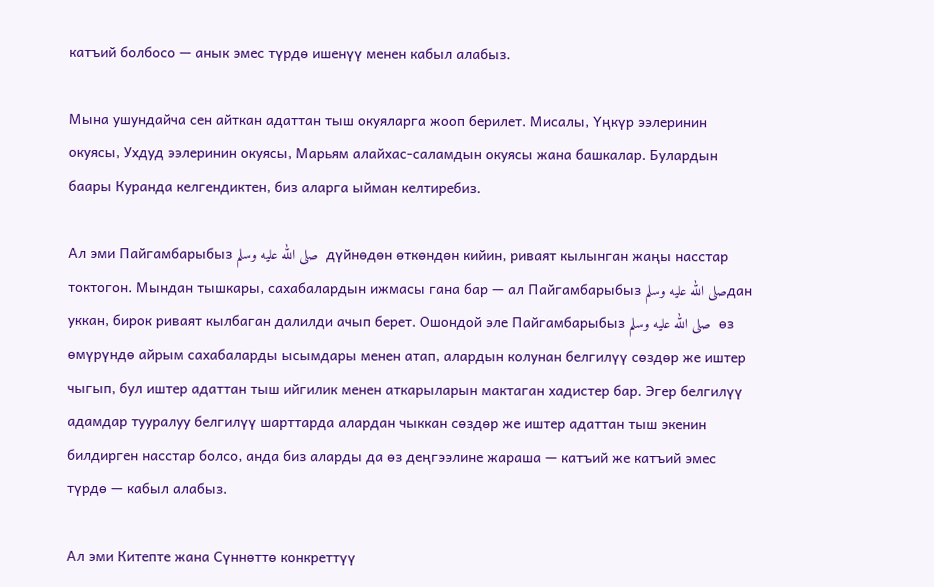катъий болбосо — анык эмес түрдө ишенүү менен кабыл алабыз.

Мына ушундайча сен айткан адаттан тыш окуяларга жооп берилет. Мисалы, Үңкүр ээлеринин окуясы, Ухдуд ээлеринин окуясы, Марьям алайхас-саламдын окуясы жана башкалар. Булардын баары Куранда келгендиктен, биз аларга ыйман келтиребиз.

Ал эми Пайгамбарыбыз صلى الله عليه وسلم  дүйнөдөн өткөндөн кийин, риваят кылынган жаңы насстар токтогон. Мындан тышкары, сахабалардын ижмасы гана бар — ал Пайгамбарыбыз صلى الله عليه وسلمдан уккан, бирок риваят кылбаган далилди ачып берет. Ошондой эле Пайгамбарыбыз صلى الله عليه وسلم  өз өмүрүндө айрым сахабаларды ысымдары менен атап, алардын колунан белгилүү сөздөр же иштер чыгып, бул иштер адаттан тыш ийгилик менен аткарыларын мактаган хадистер бар. Эгер белгилүү адамдар тууралуу белгилүү шарттарда алардан чыккан сөздөр же иштер адаттан тыш экенин билдирген насстар болсо, анда биз аларды да өз деңгээлине жараша — катъий же катъий эмес түрдө — кабыл алабыз.

Ал эми Китепте жана Сүннөттө конкреттүү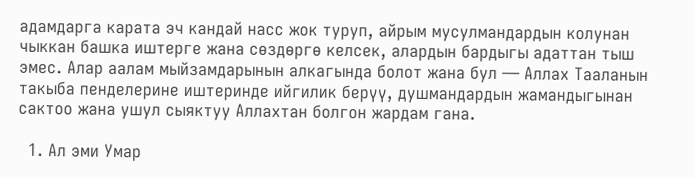адамдарга карата эч кандай насс жок туруп, айрым мусулмандардын колунан чыккан башка иштерге жана сөздөргө келсек, алардын бардыгы адаттан тыш эмес. Алар аалам мыйзамдарынын алкагында болот жана бул — Аллах Тааланын такыба пенделерине иштеринде ийгилик берүү, душмандардын жамандыгынан сактоо жана ушул сыяктуу Аллахтан болгон жардам гана.

  1. Ал эми Умар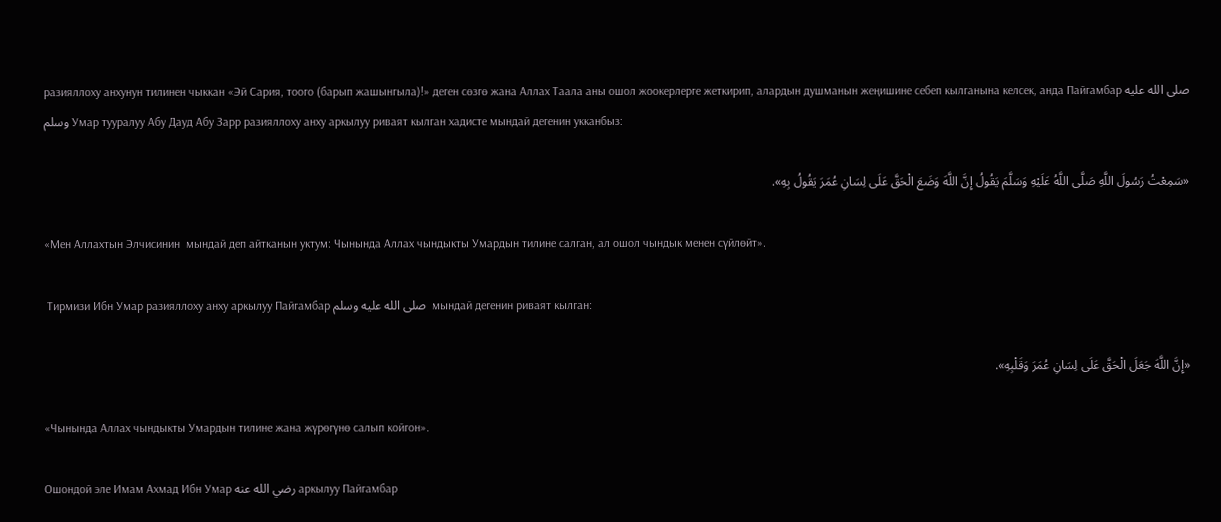разияллоху анхунун тилинен чыккан «Эй Сария, тоого (барып жашынгыла)!» деген сөзгө жана Аллах Таала аны ошол жоокерлерге жеткирип, алардын душманын жеңишине себеп кылганына келсек, анда Пайгамбар صلى الله عليه وسلم Умар тууралуу Абу Дауд Абу Зарр разияллоху анху аркылуу риваят кылган хадисте мындай дегенин укканбыз:

«سَمِعْتُ رَسُولَ اللَّهِ صَلَّى اللَّهُ عَلَيْهِ وَسَلَّمَ يَقُولُ إِنَّ اللَّهَ وَضَعَ الْحَقَّ عَلَى لِسَانِ عُمَرَ يَقُولُ بِهِ».

«Мен Аллахтын Элчисинин  мындай деп айтканын уктум: Чынында Аллах чындыкты Умардын тилине салган, ал ошол чындык менен сүйлөйт».

 Тирмизи Ибн Умар разияллоху анху аркылуу Пайгамбар صلى الله عليه وسلم  мындай дегенин риваят кылган:

«إِنَّ اللَّهَ جَعَلَ الْحَقَّ عَلَى لِسَانِ عُمَرَ وَقَلْبِهِ».

«Чынында Аллах чындыкты Умардын тилине жана жүрөгүнө салып койгон».

Ошондой эле Имам Ахмад Ибн Умар رضي الله عنه аркылуу Пайгамбар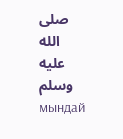صلى الله عليه وسلم  мындай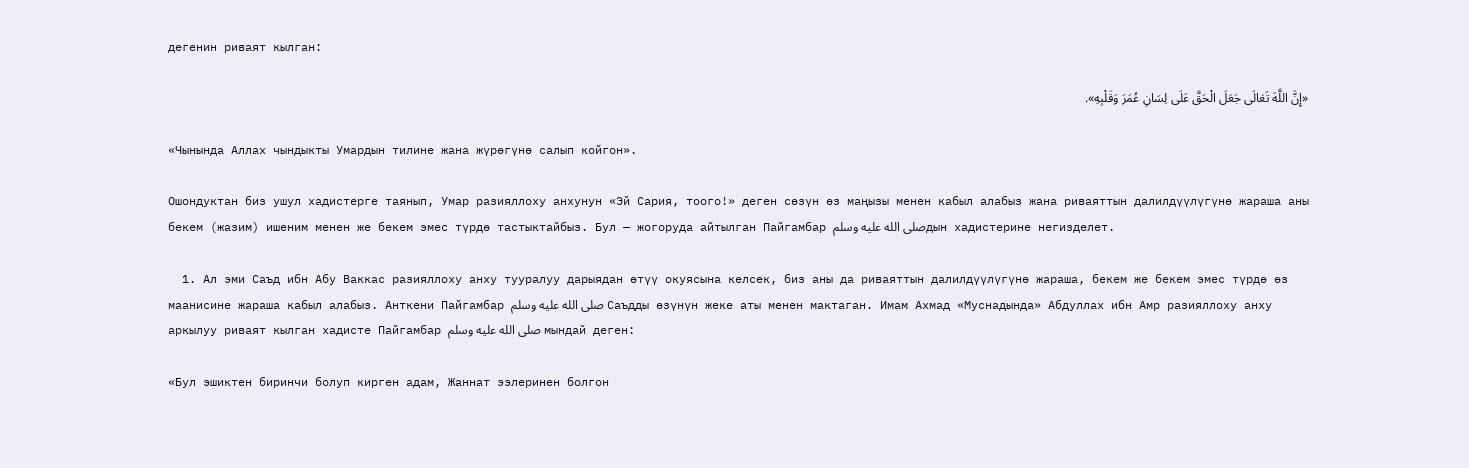дегенин риваят кылган:

«إِنَّ اللَّهَ تَعَالَى جَعَلَ الْحَقَّ عَلَى لِسَانِ عُمَرَ وَقَلْبِهِ».

«Чынында Аллах чындыкты Умардын тилине жана жүрөгүнө салып койгон».

Ошондуктан биз ушул хадистерге таянып, Умар разияллоху анхунун «Эй Сария, тоого!» деген сөзүн өз маңызы менен кабыл алабыз жана риваяттын далилдүүлүгүнө жараша аны бекем (жазим) ишеним менен же бекем эмес түрдө тастыктайбыз. Бул — жогоруда айтылган Пайгамбар صلى الله عليه وسلمдын хадистерине негизделет.

  1. Ал эми Саъд ибн Абу Ваккас разияллоху анху тууралуу дарыядан өтүү окуясына келсек, биз аны да риваяттын далилдүүлүгүнө жараша, бекем же бекем эмес түрдө өз маанисине жараша кабыл алабыз. Анткени Пайгамбар صلى الله عليه وسلم Саъдды өзүнүн жеке аты менен мактаган. Имам Ахмад «Муснадында» Абдуллах ибн Амр разияллоху анху аркылуу риваят кылган хадисте Пайгамбар صلى الله عليه وسلم мындай деген:

«Бул эшиктен биринчи болуп кирген адам, Жаннат ээлеринен болгон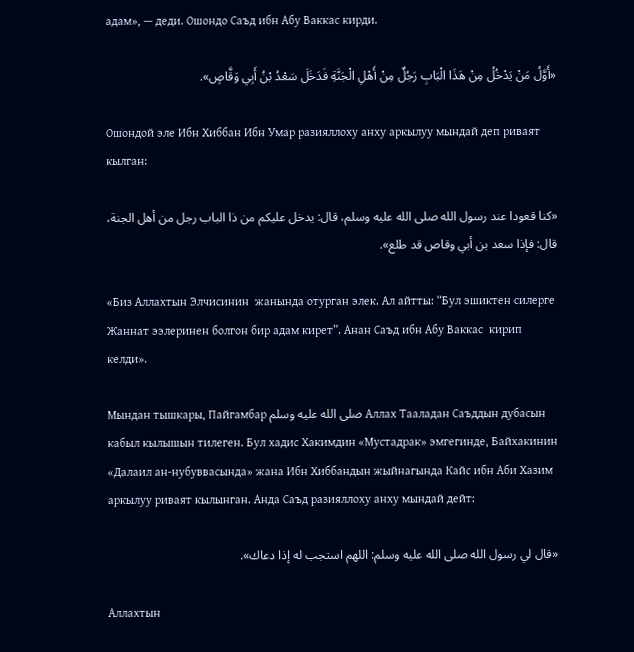адам», — деди. Ошондо Саъд ибн Абу Ваккас кирди.

«أَوَّلُ مَنْ يَدْخُلُ مِنْ هَذَا الْبَابِ رَجُلٌ مِنْ أَهْلِ الْجَنَّةِ فَدَخَلَ سَعْدُ بْنُ أَبِي وَقَّاصٍ».

Ошондой эле Ибн Хиббан Ибн Умар разияллоху анху аркылуу мындай деп риваят кылган:

«كنا قعودا عند رسول الله صلى الله عليه وسلم، قال: يدخل عليكم من ذا الباب رجل من أهل الجنة، قال: فإذا سعد بن أبي وقاص قد طلع».

«Биз Аллахтын Элчисинин  жанында отурган элек. Ал айтты: “Бул эшиктен силерге Жаннат ээлеринен болгон бир адам кирет”. Анан Саъд ибн Абу Ваккас  кирип келди».

Мындан тышкары, Пайгамбар صلى الله عليه وسلم Аллах Тааладан Саъддын дубасын кабыл кылышын тилеген. Бул хадис Хакимдин «Мустадрак» эмгегинде, Байхакинин «Далаил ан-нубуввасында» жана Ибн Хиббандын жыйнагында Кайс ибн Аби Хазим аркылуу риваят кылынган. Анда Саъд разияллоху анху мындай дейт:

«قال لي رسول الله صلى الله عليه وسلم: اللهم استجب له إذا دعاك».

Аллахтын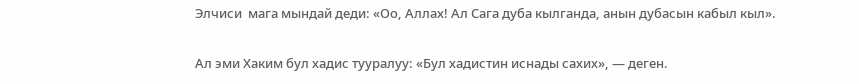Элчиси  мага мындай деди: «Оо, Аллах! Ал Сага дуба кылганда, анын дубасын кабыл кыл».

Ал эми Хаким бул хадис тууралуу: «Бул хадистин иснады сахих», — деген.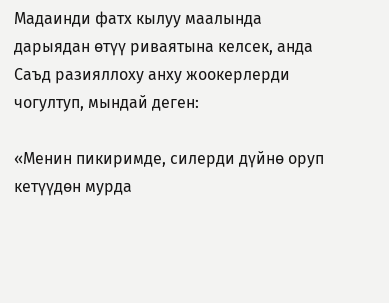Мадаинди фатх кылуу маалында дарыядан өтүү риваятына келсек, анда Саъд разияллоху анху жоокерлерди чогултуп, мындай деген:

«Менин пикиримде, силерди дүйнө оруп кетүүдөн мурда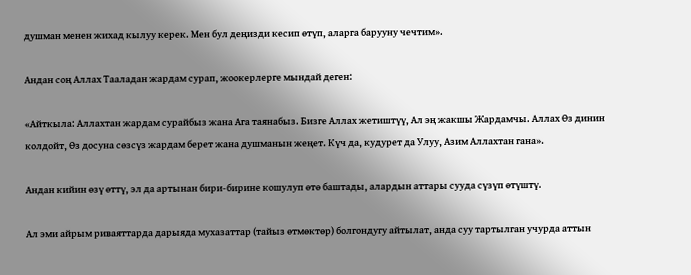душман менен жихад кылуу керек. Мен бул деңизди кесип өтүп, аларга барууну чечтим».

Андан соң Аллах Тааладан жардам сурап, жоокерлерге мындай деген:

«Айткыла: Аллахтан жардам сурайбыз жана Ага таянабыз. Бизге Аллах жетиштүү, Ал эң жакшы Жардамчы. Аллах Өз динин колдойт, Өз досуна сөзсүз жардам берет жана душманын жеңет. Күч да, кудурет да Улуу, Азим Аллахтан гана».

Андан кийин өзү өттү, эл да артынан бири-бирине кошулуп өтө баштады, алардын аттары сууда сүзүп өтүштү.

Ал эми айрым риваяттарда дарыяда мухазаттар (тайыз өтмөктөр) болгондугу айтылат, анда суу тартылган учурда аттын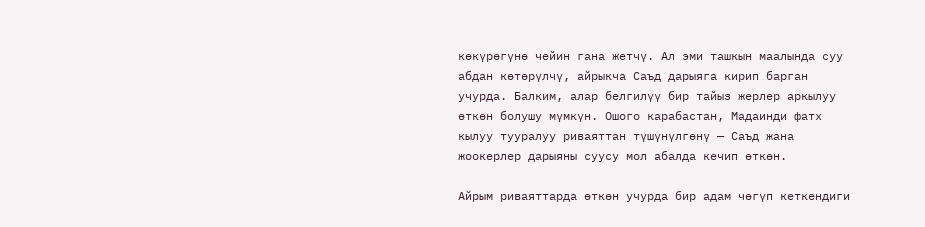көкүрөгүнө чейин гана жетчү. Ал эми ташкын маалында суу абдан көтөрүлчү, айрыкча Саъд дарыяга кирип барган учурда. Балким, алар белгилүү бир тайыз жерлер аркылуу өткөн болушу мүмкүн. Ошого карабастан, Мадаинди фатх кылуу тууралуу риваяттан түшүнүлгөнү — Саъд жана жоокерлер дарыяны суусу мол абалда кечип өткөн.

Айрым риваяттарда өткөн учурда бир адам чөгүп кеткендиги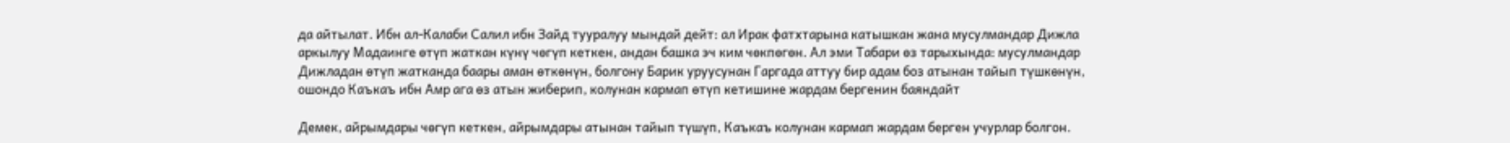да айтылат. Ибн ал-Калаби Салил ибн Зайд тууралуу мындай дейт: ал Ирак фатхтарына катышкан жана мусулмандар Дижла аркылуу Мадаинге өтүп жаткан күнү чөгүп кеткен, андан башка эч ким чөкпөгөн. Ал эми Табари өз тарыхында: мусулмандар Дижладан өтүп жатканда баары аман өткөнүн, болгону Барик уруусунан Гаргада аттуу бир адам боз атынан тайып түшкөнүн, ошондо Каъкаъ ибн Амр ага өз атын жиберип, колунан кармап өтүп кетишине жардам бергенин баяндайт

Демек, айрымдары чөгүп кеткен, айрымдары атынан тайып түшүп, Каъкаъ колунан кармап жардам берген учурлар болгон.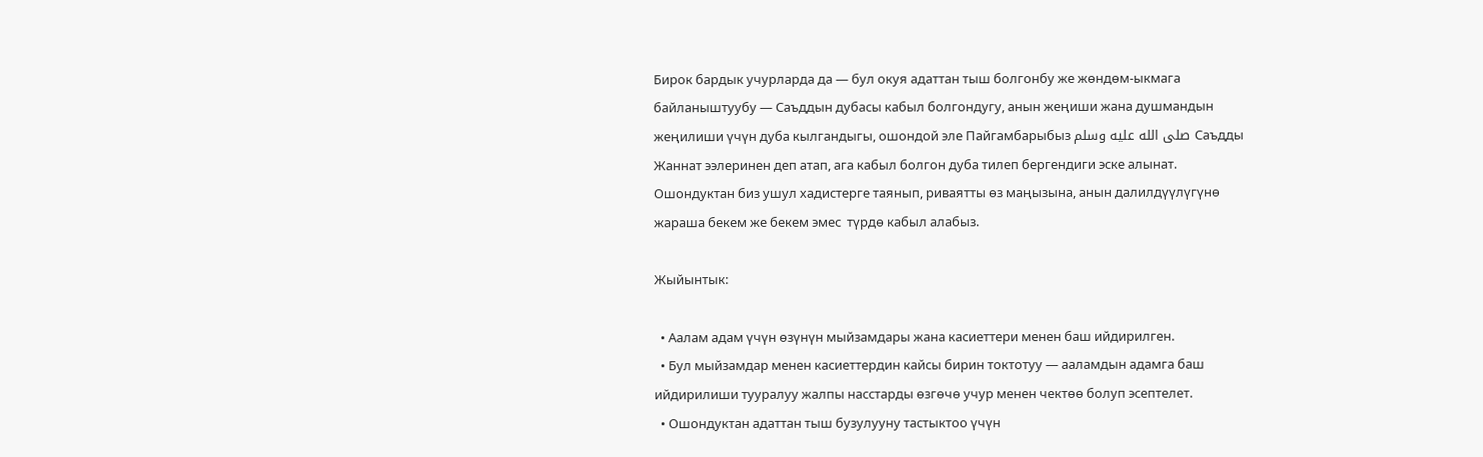Бирок бардык учурларда да — бул окуя адаттан тыш болгонбу же жөндөм-ыкмага байланыштуубу — Саъддын дубасы кабыл болгондугу, анын жеңиши жана душмандын жеңилиши үчүн дуба кылгандыгы, ошондой эле Пайгамбарыбыз صلى الله عليه وسلم Саъдды Жаннат ээлеринен деп атап, ага кабыл болгон дуба тилеп бергендиги эске алынат. Ошондуктан биз ушул хадистерге таянып, риваятты өз маңызына, анын далилдүүлүгүнө жараша бекем же бекем эмес  түрдө кабыл алабыз.

Жыйынтык:

  • Аалам адам үчүн өзүнүн мыйзамдары жана касиеттери менен баш ийдирилген.
  • Бул мыйзамдар менен касиеттердин кайсы бирин токтотуу — ааламдын адамга баш ийдирилиши тууралуу жалпы насстарды өзгөчө учур менен чектөө болуп эсептелет.
  • Ошондуктан адаттан тыш бузулууну тастыктоо үчүн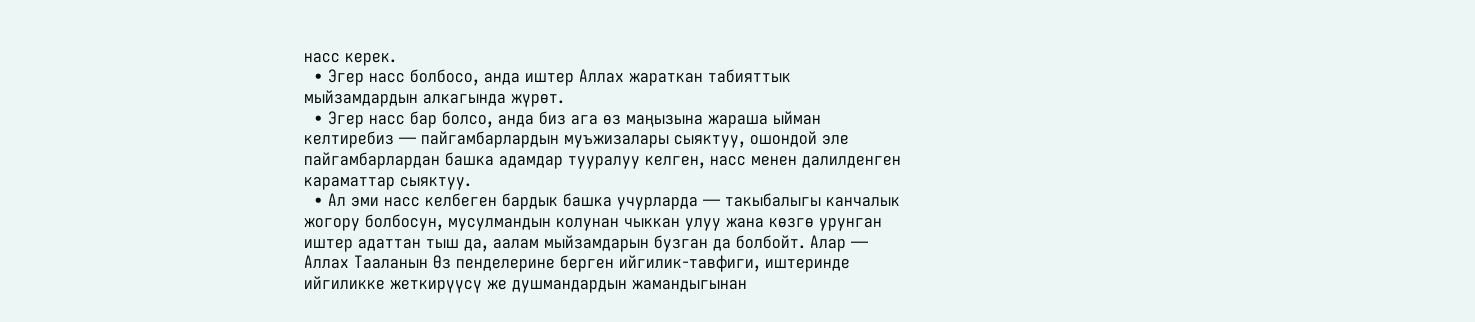насс керек.
  • Эгер насс болбосо, анда иштер Аллах жараткан табияттык мыйзамдардын алкагында жүрөт.
  • Эгер насс бар болсо, анда биз ага өз маңызына жараша ыйман келтиребиз — пайгамбарлардын муъжизалары сыяктуу, ошондой эле пайгамбарлардан башка адамдар тууралуу келген, насс менен далилденген караматтар сыяктуу.
  • Ал эми насс келбеген бардык башка учурларда — такыбалыгы канчалык жогору болбосун, мусулмандын колунан чыккан улуу жана көзгө урунган иштер адаттан тыш да, аалам мыйзамдарын бузган да болбойт. Алар — Аллах Тааланын Өз пенделерине берген ийгилик-тавфиги, иштеринде ийгиликке жеткирүүсү же душмандардын жамандыгынан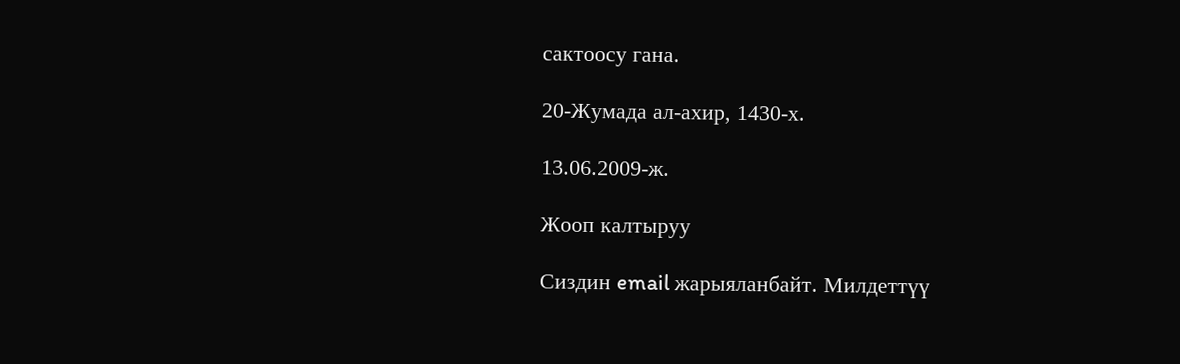сактоосу гана.

20-Жумада ал-ахир, 1430-х.

13.06.2009-ж.

Жооп калтыруу

Сиздин email жарыяланбайт. Милдеттүү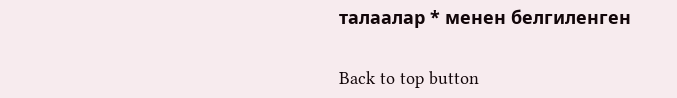талаалар * менен белгиленген

Back to top button